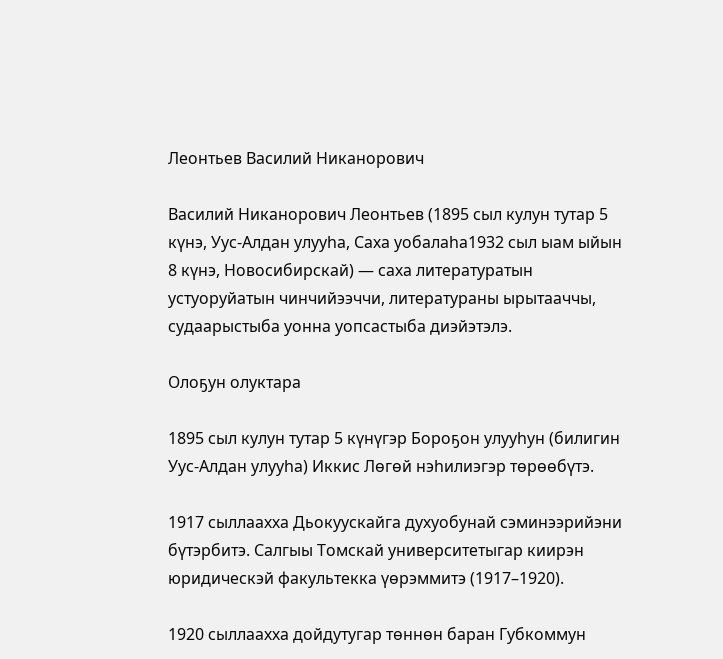Леонтьев Василий Никанорович

Василий Никанорович Леонтьев (1895 сыл кулун тутар 5 күнэ, Уус-Алдан улууһа, Саха уобалаһа1932 сыл ыам ыйын 8 күнэ, Новосибирскай) — саха литературатын устуоруйатын чинчийээччи, литератураны ырытааччы, судаарыстыба уонна уопсастыба диэйэтэлэ.

Олоҕун олуктара

1895 сыл кулун тутар 5 күнүгэр Бороҕон улууһун (билигин Уус-Алдан улууһа) Иккис Лөгөй нэһилиэгэр төрөөбүтэ.

1917 сыллаахха Дьокуускайга духуобунай сэминээрийэни бүтэрбитэ. Салгыы Томскай университетыгар киирэн юридическэй факультекка үөрэммитэ (1917–1920).

1920 сыллаахха дойдутугар төннөн баран Губкоммун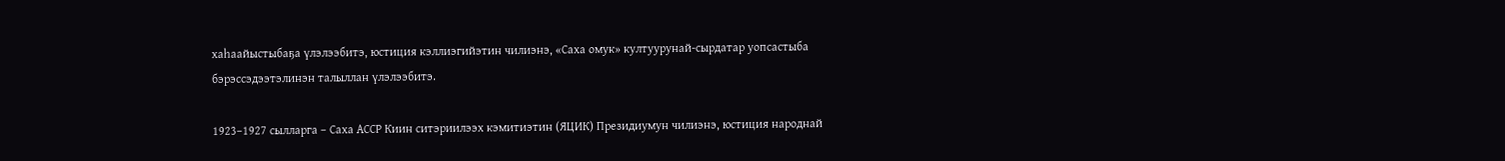хаһаайыстыбаҕа үлэлээбитэ, юстиция кэллиэгийэтин чилиэнэ, «Саха омук» култуурунай-сырдатар уопсастыба бэрэссэдээтэлинэн талыллан үлэлээбитэ.

1923–1927 сылларга – Саха АССР Киин ситэриилээх кэмитиэтин (ЯЦИК) Президиумун чилиэнэ, юстиция народнай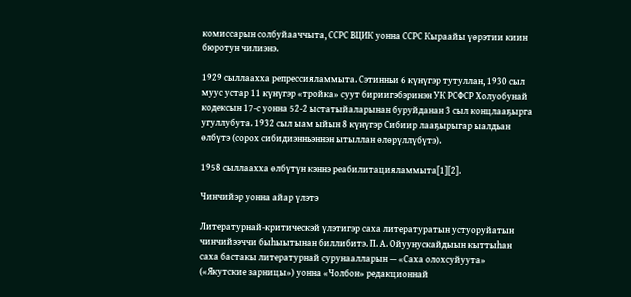комиссарын солбуйааччыта, ССРС ВЦИК уонна ССРС Кыраайы үөрэтии киин бюротун чилиэнэ.

1929 сыллаахха репрессияламмыта. Сэтинньи 6 күнүгэр тутуллан, 1930 сыл муус устар 11 күнүгэр «тройка» суут бириигэбэринэн УК РСФСР Холуобунай кодексын 17-с уонна 52-2 ыстатыйаларынан буруйданан 3 сыл концлааҕырга угуллубута. 1932 сыл ыам ыйын 8 күнүгэр Сибиир лааҕырыгар ыалдьан өлбүтэ (сорох сибидиэнньэннэн ытыллан өлөрүллүбүтэ).

1958 сыллаахха өлбүтүн кэннэ реабилитацияламмыта[1][2].

Чинчийэр уонна айар үлэтэ

Литературнай-критическэй үлэтигэр саха литературатын устуоруйатын чинчийээччи быһыытынан биллибитэ. П. А. Ойуунускайдыын кыттыһан саха бастакы литературнай сурунаалларын — «Саха олохсуйуута» («Якутские зарницы») уонна «Чолбон» редакционнай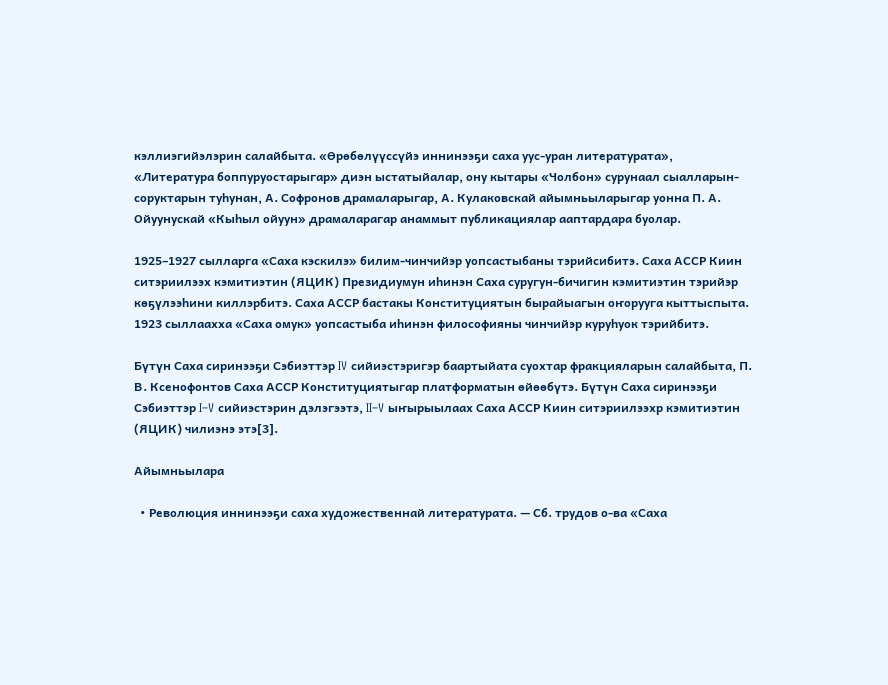кэллиэгийэлэрин салайбыта. «Өрөбөлүүссүйэ иннинээҕи саха уус-уран литературата», «Литература боппуруостарыгар» диэн ыстатыйалар, ону кытары «Чолбон» сурунаал сыалларын-соруктарын туһунан, А. Софронов драмаларыгар, А. Кулаковскай айымньыларыгар уонна П. А. Ойуунускай «Кыһыл ойуун» драмаларагар анаммыт публикациялар ааптардара буолар.

1925–1927 сылларга «Саха кэскилэ» билим-чинчийэр уопсастыбаны тэрийсибитэ. Саха АССР Киин ситэриилээх кэмитиэтин (ЯЦИК) Президиумун иһинэн Саха суругун-бичигин кэмитиэтин тэрийэр көҕүлээһини киллэрбитэ. Саха АССР бастакы Конституциятын бырайыагын оҥорууга кыттыспыта. 1923 сыллаахха «Саха омук» уопсастыба иһинэн философияны чинчийэр куруһуок тэрийбитэ.

Бүтүн Саха сиринээҕи Сэбиэттэр IV сийиэстэригэр баартыйата суохтар фракцияларын салайбыта, П. В. Ксенофонтов Саха АССР Конституциятыгар платформатын өйөөбүтэ. Бүтүн Саха сиринээҕи Сэбиэттэр I–V сийиэстэрин дэлэгээтэ, II–V ыҥырыылаах Саха АССР Киин ситэриилээхр кэмитиэтин (ЯЦИК) чилиэнэ этэ[3].

Айымньылара

  • Революция иннинээҕи саха художественнай литературата. — Сб. трудов о-ва «Саха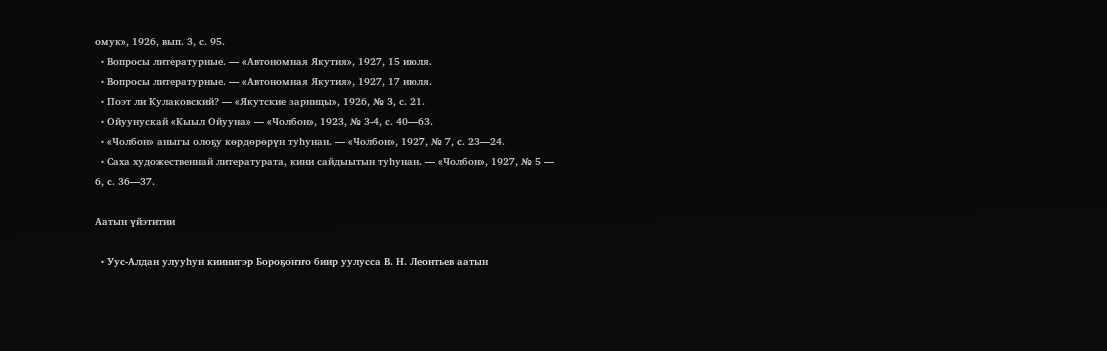омук», 1926, вып. 3, с. 95.
  • Вопросы литературные. — «Автономная Якутия», 1927, 15 июля.
  • Вопросы литературные. — «Автономная Якутия», 1927, 17 июля.
  • Поэт ли Кулаковский? — «Якутские зарницы», 1926, № 3, с. 21.
  • Ойуунускай «Кыыл Ойууна» — «Чолбон», 1923, № 3-4, с. 40—63.
  • «Чолбон» аныгы олоҕу көрдөрөрүн туһунан. — «Чолбон», 1927, № 7, с. 23—24.
  • Саха художественнай литературата, кини сайдыытын туһунан. — «Чолбон», 1927, № 5 — 6, с. 36—37.

Аатын үйэтитии

  • Уус-Алдан улууһун киинигэр Бороҕоҥҥо биир уулусса В. Н. Леонтьев аатын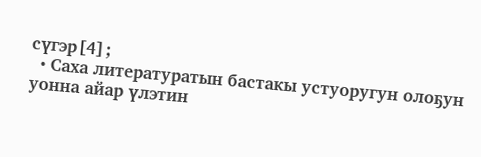сүгэр[4];
  • Саха литературатын бастакы устуоругун олоҕун уонна айар үлэтин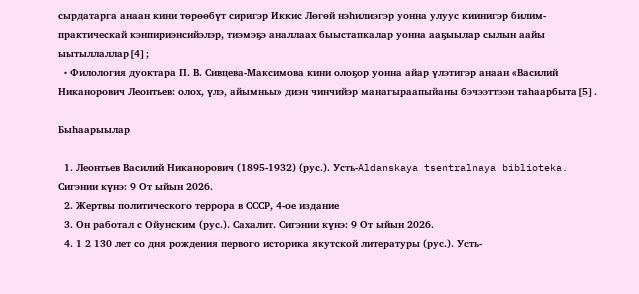сырдатарга анаан кини төрөөбүт сиригэр Иккис Лөгөй нэһилиэгэр уонна улуус киинигэр билим-практическай кэнпириэнсийэлэр, тиэмэҕэ аналлаах быыстапкалар уонна ааҕыылар сылын аайы ыытыллаллар[4];
  • Филология дуоктара П. В. Сивцева-Максимова кини олоҕор уонна айар үлэтигэр анаан «Василий Никанорович Леонтьев: олох, үлэ, айымньы» диэн чинчийэр манагыраапыйаны бэчээттээн таһаарбыта[5].

Быһаарыылар

  1. Леонтьев Василий Никанорович (1895-1932) (рус.). Усть-Aldanskaya tsentralnaya biblioteka. Сигэнии күнэ: 9 От ыйын 2026.
  2. Жертвы политического террора в СССР, 4-ое издание
  3. Он работал с Ойунским (рус.). Сахалит. Сигэнии күнэ: 9 От ыйын 2026.
  4. 1 2 130 лет со дня рождения первого историка якутской литературы (рус.). Усть-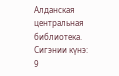Алданская центральная библиотека. Сигэнии күнэ: 9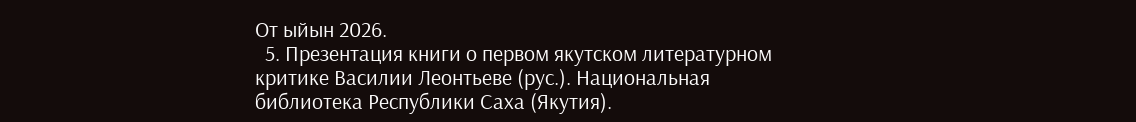От ыйын 2026.
  5. Презентация книги о первом якутском литературном критике Василии Леонтьеве (рус.). Национальная библиотека Республики Саха (Якутия).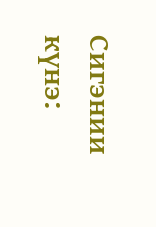Сигэнии күнэ: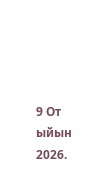9 От ыйын 2026.